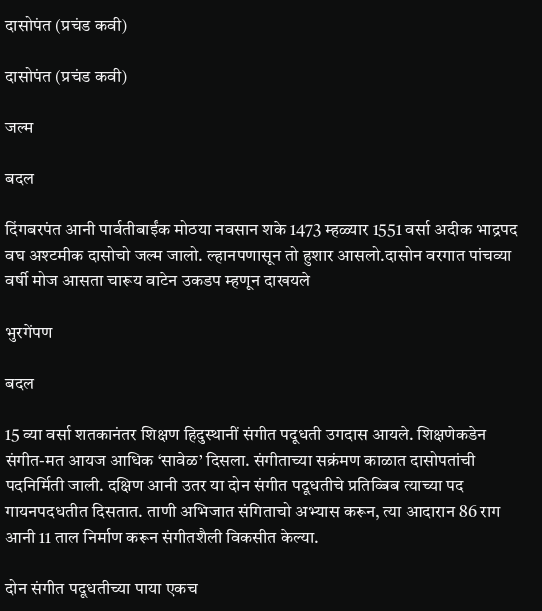दासोपंत (प्रचंड कवी)

दासोपंत (प्रचंड कवी)

जल्म

बदल

दिंगबरपंत आनी पार्वतीबाईंक मोठया नवसान शके 1473 म्हळ्यार 1551 वर्सा अदीक भाद्रपद वघ अश्टमीक दासोचो जल्म जालो. ल्हानपणासून तो हुशार आसलो.दासोन वरगात पांचव्या वर्षी मोज आसता चारूय वाटेन उकडप म्हणून दाखयले

भुरगेंपण

बदल

15 व्या वर्सा शतकानंतर शिक्षण हिदुस्थानीं संगीत पदूधती उगदास आयले. शिक्षणेकडेन संगीत-मत आयज आधिक ‘सावेळ’ दिसला. संगीताच्या सक्रंमण काळात दासोपतांची पदनिर्मिती जाली. दक्षिण आनी उतर या दोन संगीत पदूधतीचे प्रतिव्बिब त्याच्या पद गायनपदधतीत दिसतात. ताणी अभिजात संगिताचो अभ्यास करून, त्या आदारान 86 राग आनी 11 ताल निर्माण करून संगीतशैली विकसीत केल्या.

दोन संगीत पदूधतीच्या पाया एकच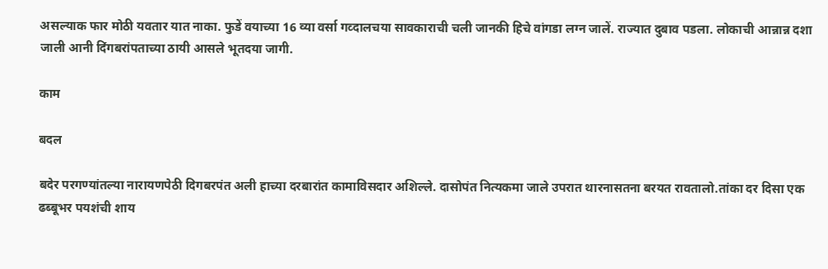असल्याक फार मोठी यवतार यात नाका. फुडें वयाच्या 16 व्या वर्सा गव्दालचया सावकाराची चली जानकी हिचे वांगडा लग्न जालें. राज्यात दुबाव पडला. लोकाची आन्नान्न दशा जाली आनी दिंगबरांपताच्या ठायी आसले भूतदया जागी.

काम

बदल

बदेर परगण्यांतल्या नारायणपेठी दिगबरपंत अली हाच्या दरबारांत कामाविसदार अशिल्ले. दासोपंत नित्यकमा जाले उपरात थारनासतना बरयत रावतालो.तांका दर दिसा एक ढब्बूभर पयशंची शाय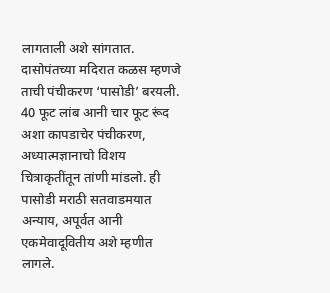लागताली अशे सांगतात. दासोपंतच्या मदिरात कळस म्हणजे ताची पंचीकरण ‘पासोडी’ बरयली. 40 फूट लांब आनी चार फूट रूंद अशा कापडाचेर पंचीकरण, अध्यात्मज्ञानाचो विशय चित्राकृतींतून तांणी मांडलो. ही पासोडी मराठी सतवाडमयात अन्याय, अपूर्वत आनी एकमेवादूवितीय अशे म्हणीत लागले.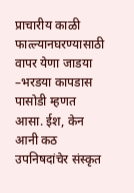प्राचारीय काळी फात्ल्यानघरण्यासाठी वापर येणा जाडया –भरडया कापडास पासोडी म्हणत आसा. ईश, केन आनी कठ उपनिषदांचेर संस्कृत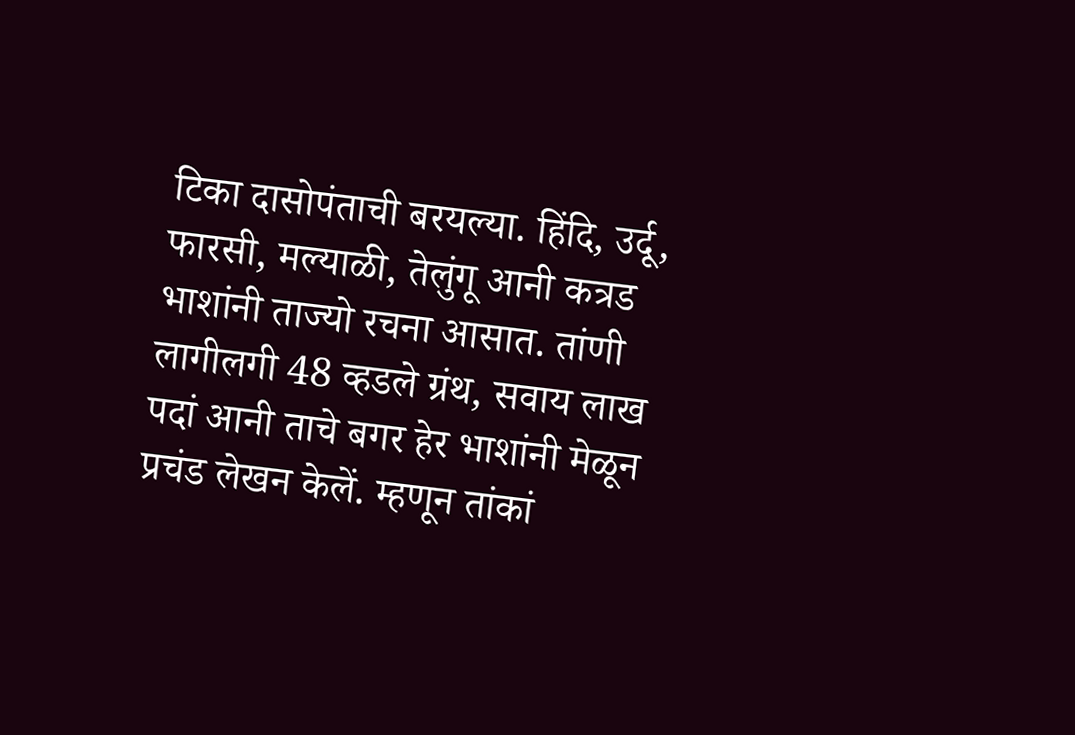टिका दासोपंताची बरयल्या. हिंदि, उर्दू, फारसी, मल्याळी, तेलुंगू आनी कत्रड भाशांनी ताज्यो रचना आसात. तांणी लागीलगी 48 व्हडले ग्रंथ, सवाय लाख पदां आनी ताचे बगर हेर भाशांनी मेळून प्रचंड लेखन केलें. म्हणून तांकां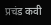प्रचंड कवी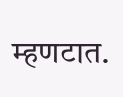म्हणटात.